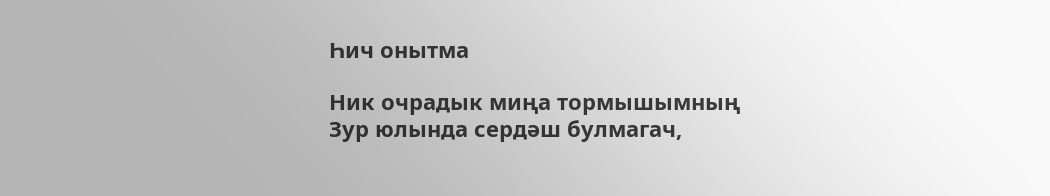Һич онытма

Ник очрадык миңа тормышымның
Зур юлында сердәш булмагач,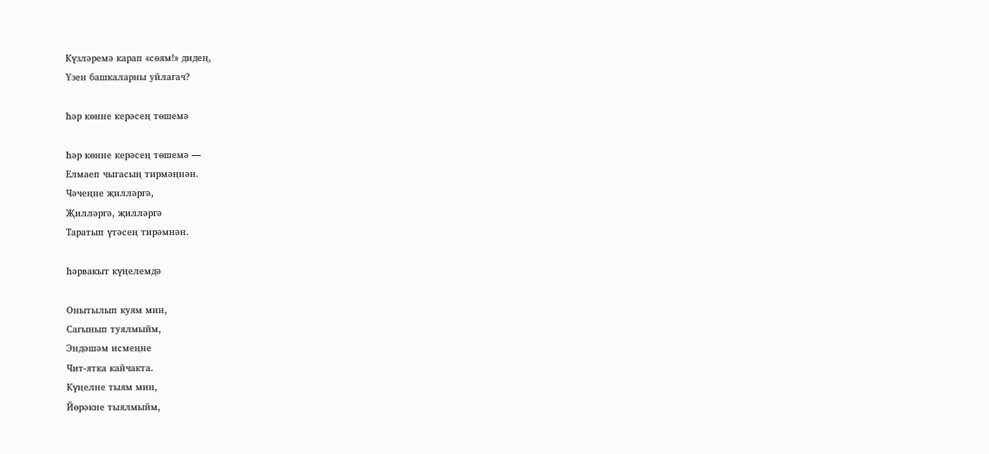Күзләремә карап «сөям!» дидең,
Үзен башкаларны уйлагач?

Һәр көнне керәсең төшемә

Һәр көнне керәсең төшемә —
Елмаеп чыгасың тирмәңнән.
Чәчеңне җилләргә,
Җилләргә, җилләргә
Таратып үтәсең тирәмнән.

Һәрвакыт күңелемдә

Онытылып куям мин,
Сагынып туялмыйм,
Эндәшәм исмеңне
Чит-ятка кайчакта.
Күңелне тыям мин,
Йөрәкне тыялмыйм,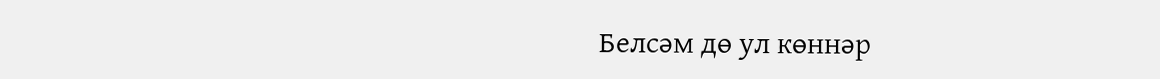Белсәм дө ул көннәр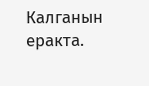Калганын еракта.